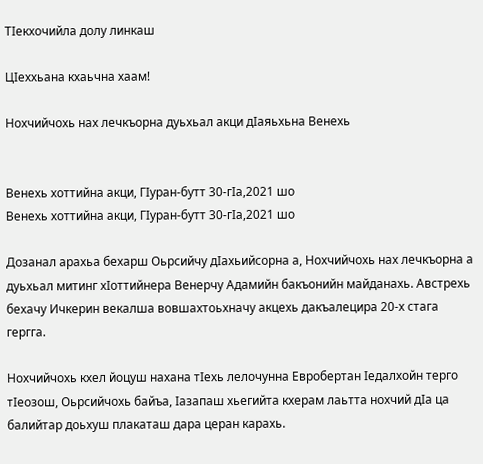ТIекхочийла долу линкаш

ЦIеххьана кхаьчна хаам!

Нохчийчохь нах лечкъорна дуьхьал акци дIаяьхьна Венехь


Венехь хоттийна акци, ГIуран-бутт 30-гIа,2021 шо
Венехь хоттийна акци, ГIуран-бутт 30-гIа,2021 шо

Дозанал арахьа бехарш Оьрсийчу дIахьийсорна а, Нохчийчохь нах лечкъорна а дуьхьал митинг хIоттийнера Венерчу Адамийн бакъонийн майданахь. Австрехь бехачу Ичкерин векалша вовшахтоьхначу акцехь дакъалецира 20-х стага гергга.

Нохчийчохь кхел йоцуш нахана тIехь лелочунна Евробертан Iедалхойн терго тIеозош, Оьрсийчохь байъа, Iазапаш хьегийта кхерам лаьтта нохчий дIа ца балийтар доьхуш плакаташ дара церан карахь.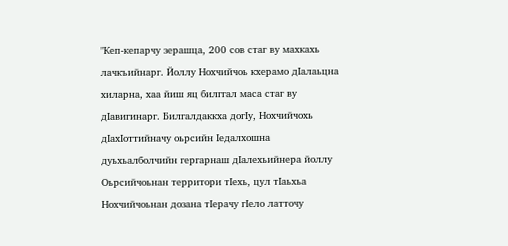"Кеп-кепарчу зерашца, 200 сов стаг ву махкахь лачкъийнарг. Йоллу Нохчийчоь кхерамо дIалаьцна хиларна, хаа йиш яц билггал маса стаг ву дIавигинарг. Билгалдаккха догIу, Нохчийчохь дIахIоттийначу оьрсийн Iедалхошна дуьхьалболчийн гергарнаш дIалехьийнера йоллу Оьрсийчоьнан территори тIехь, цул тIаьхьа Нохчийчоьнан дозана тIерачу гIело латточу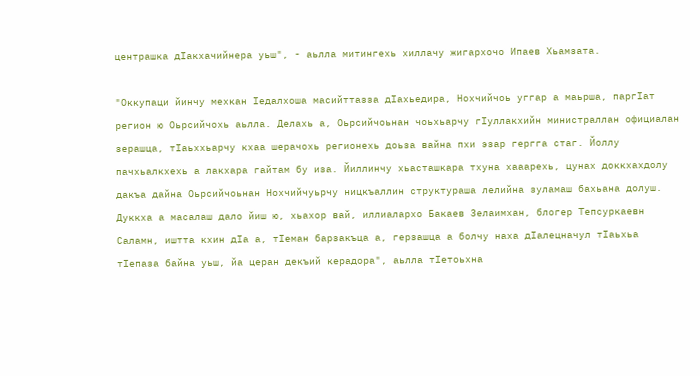центрашка дIакхачийнера уьш", - аьлла митингехь хиллачу жигархочо Ипаев Хьамзата.

"Оккупаци йинчу мехкан Iедалхоша масийттазза дIахьедира, Нохчийчоь уггар а маьрша, паргIат регион ю Оьрсийчохь аьлла. Делахь а, Оьрсийчоьнан чоьхьарчу гIуллакхийн министраллан официалан зерашца, тIаьххьарчу кхаа шерачохь регионехь доьза вайна пхи эзар гергга стаг. Йоллу пачхьалкхехь а лакхара гайтам бу иза. Йиллинчу хьасташкара тхуна хааарехь, цунах доккхахдолу дакъа дайна Оьрсийчоьнан Нохчийчуьрчу ницкъаллин структураша лелийна зуламаш бахьана долуш. Дуккха а масалаш дало йиш ю, хьахор вай, иллиалархо Бакаев Зелаимхан, блогер Тепсуркаевн Саламн, иштта кхин дIа а, тIеман барзакъца а, герзашца а болчу наха дIалецначул тIаьхьа тIепаза байна уьш, йа церан декъий керадора", аьлла тIетоьхна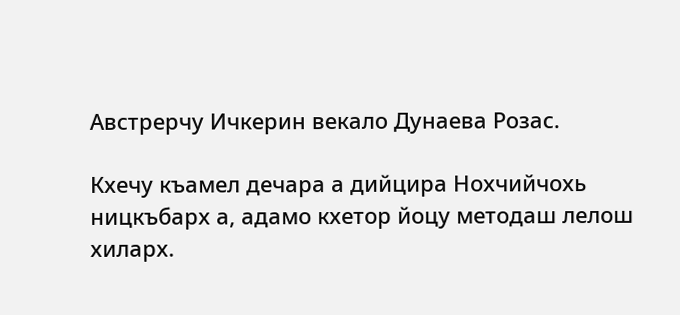Австрерчу Ичкерин векало Дунаева Розас.

Кхечу къамел дечара а дийцира Нохчийчохь ницкъбарх а, адамо кхетор йоцу методаш лелош хиларх.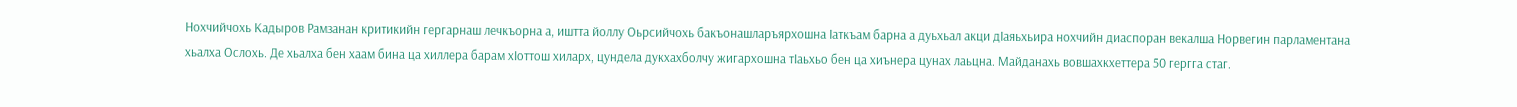Нохчийчохь Кадыров Рамзанан критикийн гергарнаш лечкъорна а, иштта йоллу Оьрсийчохь бакъонашларъярхошна Iаткъам барна а дуьхьал акци дIаяьхьира нохчийн диаспоран векалша Норвегин парламентана хьалха Ослохь. Де хьалха бен хаам бина ца хиллера барам хIоттош хиларх, цундела дукхахболчу жигархошна тIаьхьо бен ца хиънера цунах лаьцна. Майданахь вовшахкхеттера 50 гергга стаг.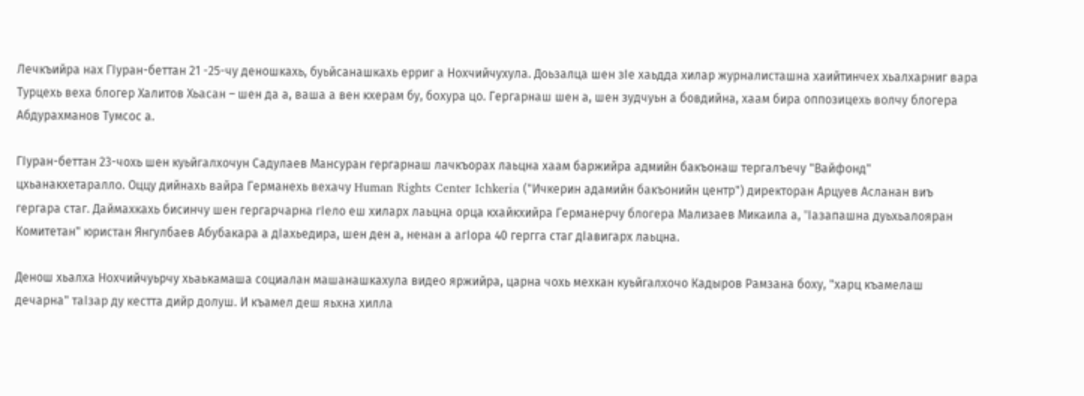Лечкъийра нах ГIуран-беттан 21 -25-чу деношкахь, буьйсанашкахь ерриг а Нохчийчухула. Доьзалца шен зIе хаьдда хилар журналисташна хаийтинчех хьалхарниг вара Турцехь веха блогер Халитов Хьасан – шен да а, ваша а вен кхерам бу, бохура цо. Гергарнаш шен а, шен зудчуьн а бовдийна, хаам бира оппозицехь волчу блогера Абдурахманов Тумсос а.

ГIуран-беттан 23-чохь шен куьйгалхочун Садулаев Мансуран гергарнаш лачкъорах лаьцна хаам баржийра адмийн бакъонаш тергалъечу "Вайфонд" цхьанакхетаралло. Оццу дийнахь вайра Германехь вехачу Human Rights Center Ichkeria ("Ичкерин адамийн бакъонийн центр") директоран Арцуев Асланан виъ гергара стаг. Даймахкахь бисинчу шен гергарчарна гIело еш хиларх лаьцна орца кхайкхийра Германерчу блогера Мализаев Микаила а, "Iазапашна дуьхьалояран Комитетан" юристан Янгулбаев Абубакара а дIахьедира, шен ден а, ненан а агIора 40 гергга стаг дIавигарх лаьцна.

Денош хьалха Нохчийчуьрчу хьаькамаша социалан машанашкахула видео яржийра, царна чохь мехкан куьйгалхочо Кадыров Рамзана боху, "харц къамелаш дечарна" таIзар ду кестта дийр долуш. И къамел деш яьхна хилла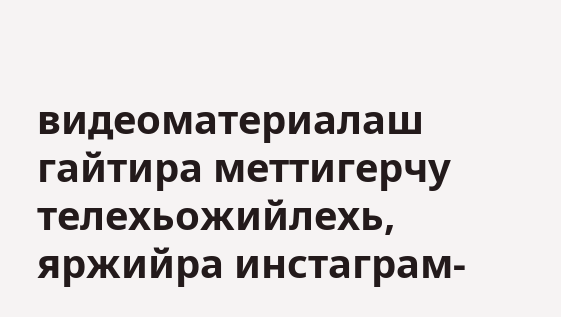видеоматериалаш гайтира меттигерчу телехьожийлехь, яржийра инстаграм-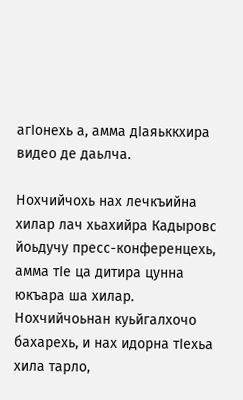агIонехь а, амма дIаяьккхира видео де даьлча.

Нохчийчохь нах лечкъийна хилар лач хьахийра Кадыровс йоьдучу пресс-конференцехь, амма тIе ца дитира цунна юкъара ша хилар. Нохчийчоьнан куьйгалхочо бахарехь, и нах идорна тIехьа хила тарло,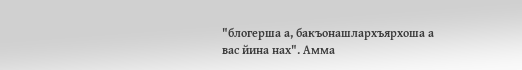"блогерша а, бакъонашлархъярхоша а вас йина нах". Амма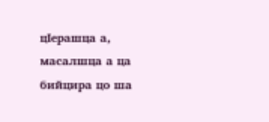цIерашца а, масалшца а ца бийцира цо ша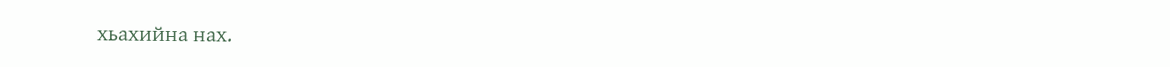хьахийна нах.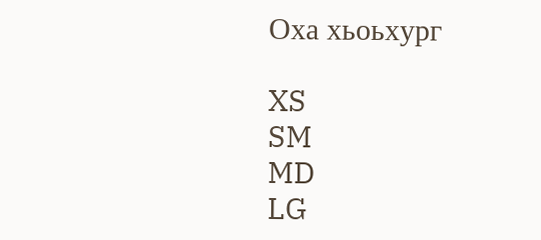Оха хьоьхург

XS
SM
MD
LG